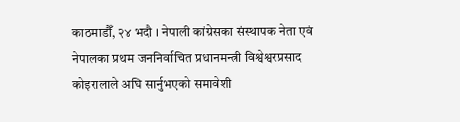काठमाडौँ, २४ भदौ । नेपाली कांग्रेसका संस्थापक नेता एवं नेपालका प्रथम जननिर्वाचित प्रधानमन्त्री विश्वेश्वरप्रसाद कोइरालाले अघि सार्नुभएको समावेशी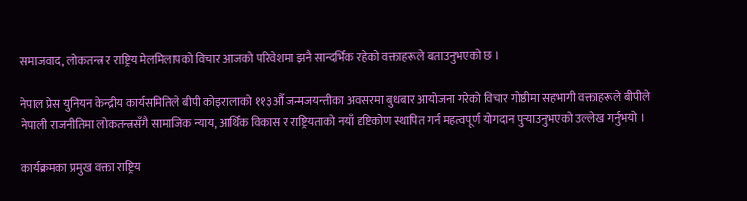समाजवाद, लोकतन्त्र र राष्ट्रिय मेलमिलापको विचार आजको परिवेशमा झनै सान्दर्भिक रहेको वक्ताहरूले बताउनुभएको छ ।

नेपाल प्रेस युनियन केन्द्रीय कार्यसमितिले बीपी कोइरालाको ११३औँ जन्मजयन्तीका अवसरमा बुधबार आयोजना गरेको विचार गोष्ठीमा सहभागी वक्ताहरूले बीपीले नेपाली राजनीतिमा लोकतन्त्रसँगै सामाजिक न्याय, आर्थिक विकास र राष्ट्रियताको नयाँ दृष्टिकोण स्थापित गर्न महत्वपूर्ण योगदान पुर्‍याउनुभएको उल्लेख गर्नुभयो ।

कार्यक्रमका प्रमुख वक्ता राष्ट्रिय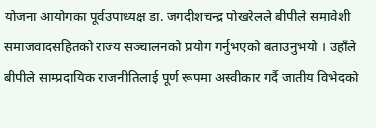योजना आयोगका पूर्वउपाध्यक्ष डा. जगदीशचन्द्र पोखरेलले बीपीले समावेशी समाजवादसहितको राज्य सञ्चालनको प्रयोग गर्नुभएको बताउनुभयो । उहाँले बीपीले साम्प्रदायिक राजनीतिलाई पूर्ण रूपमा अस्वीकार गर्दै जातीय विभेदको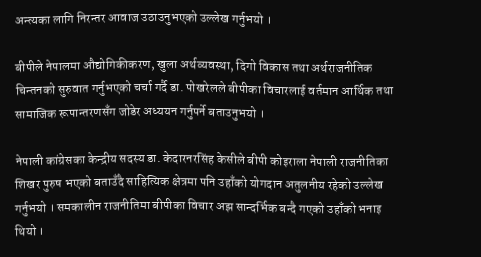अन्त्यका लागि निरन्तर आवाज उठाउनुभएको उल्लेख गर्नुभयो ।

बीपीले नेपालमा औद्योगिकीकरण, खुला अर्थव्यवस्था, दिगो विकास तथा अर्थराजनीतिक चिन्तनको सुरुवात गर्नुभएको चर्चा गर्दै डा. पोखरेलले बीपीका विचारलाई वर्तमान आर्थिक तथा सामाजिक रूपान्तरणसँग जोडेर अध्ययन गर्नुपर्ने बताउनुभयो ।

नेपाली कांग्रेसका केन्द्रीय सदस्य डा. केदारनरसिंह केसीले बीपी कोइराला नेपाली राजनीतिका शिखर पुरुष भएको बताउँदै साहित्यिक क्षेत्रमा पनि उहाँको योगदान अतुलनीय रहेको उल्लेख गर्नुभयो । समकालीन राजनीतिमा बीपीका विचार अझ सान्दर्भिक बन्दै गएको उहाँको भनाइ थियो ।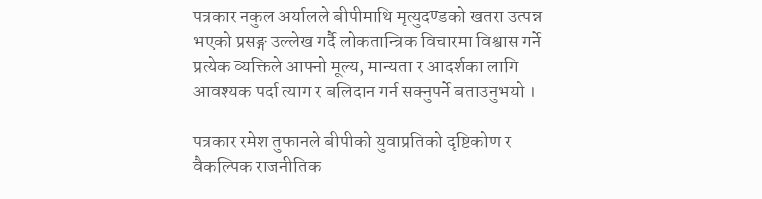पत्रकार नकुल अर्यालले बीपीमाथि मृत्युदण्डको खतरा उत्पन्न भएको प्रसङ्ग उल्लेख गर्दै लोकतान्त्रिक विचारमा विश्वास गर्ने प्रत्येक व्यक्तिले आफ्नो मूल्य, मान्यता र आदर्शका लागि आवश्यक पर्दा त्याग र बलिदान गर्न सक्नुपर्ने बताउनुभयो ।

पत्रकार रमेश तुफानले बीपीको युवाप्रतिको दृष्टिकोण र वैकल्पिक राजनीतिक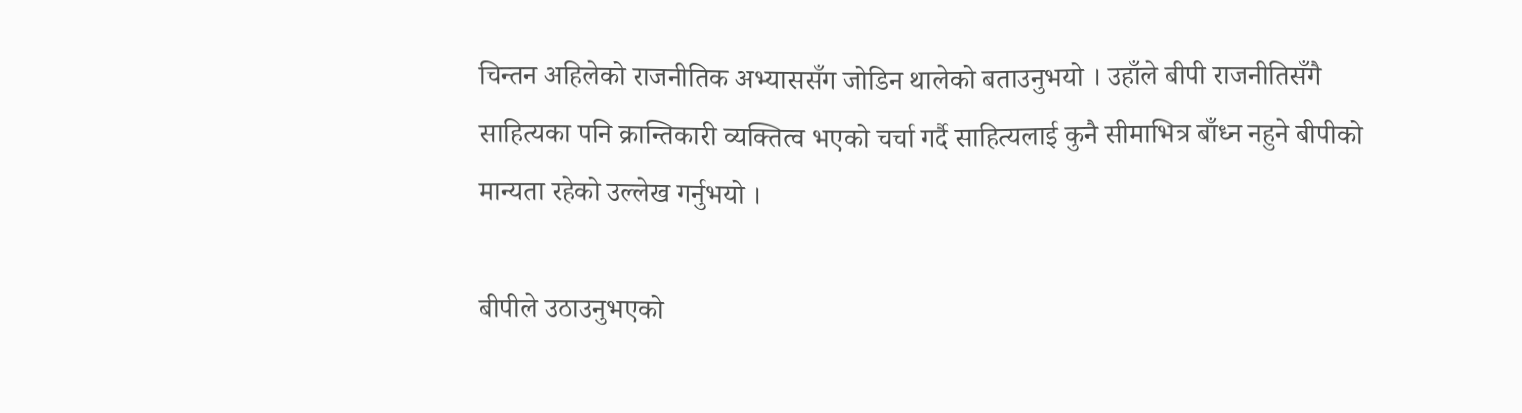चिन्तन अहिलेको राजनीतिक अभ्याससँग जोडिन थालेको बताउनुभयो । उहाँले बीपी राजनीतिसँगै साहित्यका पनि क्रान्तिकारी व्यक्तित्व भएको चर्चा गर्दै साहित्यलाई कुनै सीमाभित्र बाँध्न नहुने बीपीको मान्यता रहेको उल्लेख गर्नुभयो ।

बीपीले उठाउनुभएको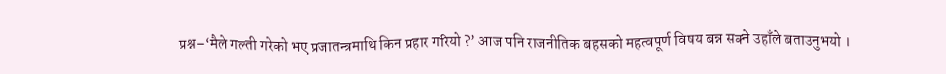प्रश्न–‘मैले गल्ती गरेको भए प्रजातन्त्रमाथि किन प्रहार गरियो ?’ आज पनि राजनीतिक बहसको महत्वपूर्ण विषय बन्न सक्ने उहाँले बताउनुभयो ।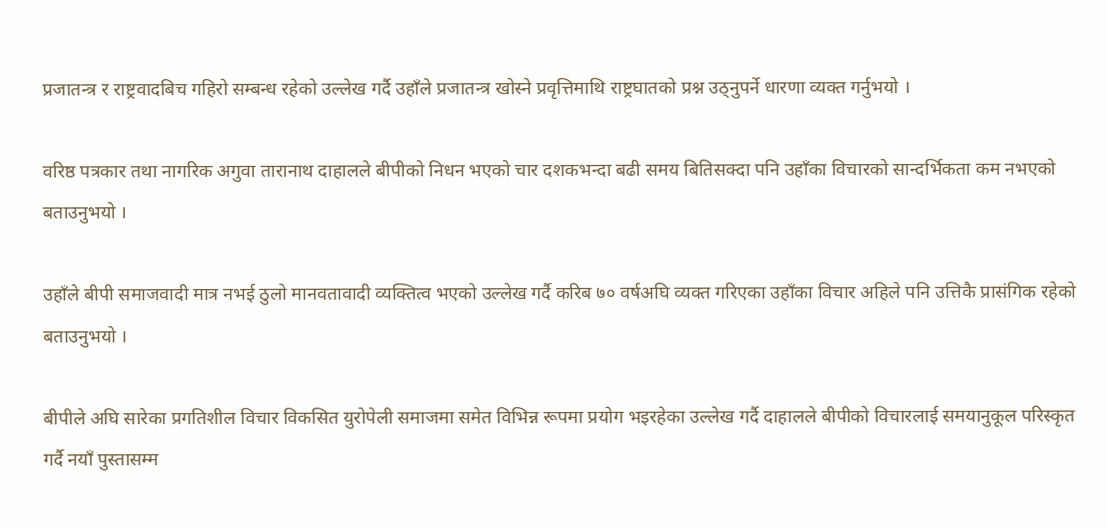प्रजातन्त्र र राष्ट्रवादबिच गहिरो सम्बन्ध रहेको उल्लेख गर्दै उहाँले प्रजातन्त्र खोस्ने प्रवृत्तिमाथि राष्ट्रघातको प्रश्न उठ्नुपर्ने धारणा व्यक्त गर्नुभयो ।

वरिष्ठ पत्रकार तथा नागरिक अगुवा तारानाथ दाहालले बीपीको निधन भएको चार दशकभन्दा बढी समय बितिसक्दा पनि उहाँका विचारको सान्दर्भिकता कम नभएको बताउनुभयो ।

उहाँले बीपी समाजवादी मात्र नभई ठुलो मानवतावादी व्यक्तित्व भएको उल्लेख गर्दै करिब ७० वर्षअघि व्यक्त गरिएका उहाँका विचार अहिले पनि उत्तिकै प्रासंगिक रहेको बताउनुभयो ।

बीपीले अघि सारेका प्रगतिशील विचार विकसित युरोपेली समाजमा समेत विभिन्न रूपमा प्रयोग भइरहेका उल्लेख गर्दै दाहालले बीपीको विचारलाई समयानुकूल परिस्कृत गर्दै नयाँ पुस्तासम्म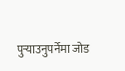पुर्‍याउनुपर्नेमा जोड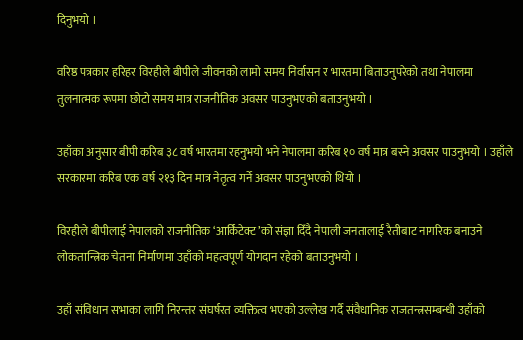दिनुभयो ।

वरिष्ठ पत्रकार हरिहर विरहीले बीपीले जीवनको लामो समय निर्वासन र भारतमा बिताउनुपरेको तथा नेपालमा तुलनात्मक रूपमा छोटो समय मात्र राजनीतिक अवसर पाउनुभएको बताउनुभयो ।

उहाँका अनुसार बीपी करिब ३८ वर्ष भारतमा रहनुभयो भने नेपालमा करिब १० वर्ष मात्र बस्ने अवसर पाउनुभयो । उहाँले सरकारमा करिब एक वर्ष २१३ दिन मात्र नेतृत्व गर्ने अवसर पाउनुभएको थियो ।

विरहीले बीपीलाई नेपालको राजनीतिक ‘आर्किटेक्ट’को संज्ञा दिँदै नेपाली जनतालाई रैतीबाट नागरिक बनाउने लोकतान्त्रिक चेतना निर्माणमा उहाँको महत्वपूर्ण योगदान रहेको बताउनुभयो ।

उहाँ संविधान सभाका लागि निरन्तर संघर्षरत व्यक्तित्व भएको उल्लेख गर्दै संवैधानिक राजतन्त्रसम्बन्धी उहाँको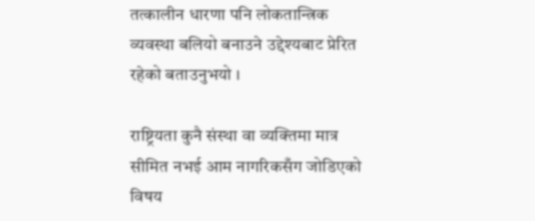तत्कालीन धारणा पनि लोकतान्त्रिक व्यवस्था बलियो बनाउने उद्देश्यबाट प्रेरित रहेको बताउनुभयो ।

राष्ट्रियता कुनै संस्था वा व्यक्तिमा मात्र सीमित नभई आम नागरिकसँग जोडिएको विषय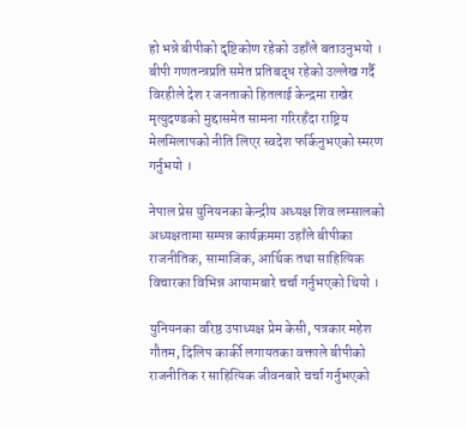हो भन्ने बीपीको दृष्टिकोण रहेको उहाँले बताउनुभयो । बीपी गणतन्त्रप्रति समेत प्रतिबद्ध रहेको उल्लेख गर्दै विरहीले देश र जनताको हितलाई केन्द्रमा राखेर मृत्युदण्डको मुद्दासमेत सामना गरिरहँदा राष्ट्रिय मेलमिलापको नीति लिएर स्वदेश फर्किनुभएको स्मरण गर्नुभयो ।

नेपाल प्रेस युनियनका केन्द्रीय अध्यक्ष शिव लम्सालको अध्यक्षतामा सम्पन्न कार्यक्रममा उहाँले बीपीका राजनीतिक, सामाजिक, आर्थिक तथा साहित्यिक विचारका विभिन्न आयामबारे चर्चा गर्नुभएको थियो ।

युनियनका वरिष्ठ उपाध्यक्ष प्रेम केसी, पत्रकार महेश गौतम, दिलिप कार्की लगायतका वक्ताले बीपीको राजनीतिक र साहित्यिक जीवनबारे चर्चा गर्नुभएको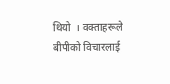थियो  । वक्ताहरूले बीपीको विचारलाई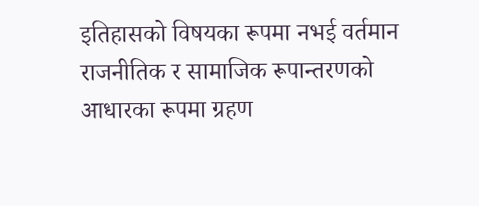इतिहासको विषयका रूपमा नभई वर्तमान राजनीतिक र सामाजिक रूपान्तरणको आधारका रूपमा ग्रहण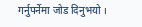गर्नुपर्नेमा जोड दिनुभयो ।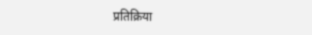प्रतिक्रिया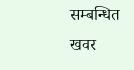सम्बन्धित खवर